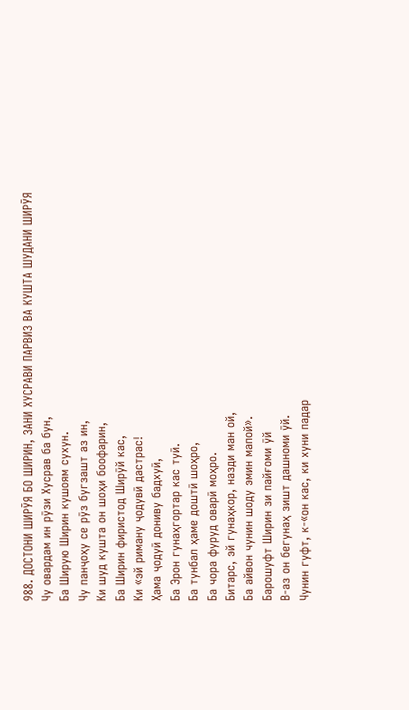988. ДОСТОНИ ШИРӮЯ БО ШИРИН, ЗАНИ ХУСРАВИ ПАРВИЗ ВА КУШТА ШУДАНИ ШИРӮЯ
Чу овардам ин рӯзи Хусрав ба бун,
Ба Ширую Ширин кушоям сухун.
Чу панҷоҳу се рӯз бугзашт аз ин,
Ки шуд кушта он шоҳи боофарин,
Ба Ширин фиристод Ширӯй кас,
Ки «эй риману ҷодувӣ дастрас!
Ҳама ҷодуӣ дониву бадхуӣ,
Ба Эрон гунаҳгортар кас туӣ.
Ба тунбал ҳаме доштӣ шоҳро,
Ба чора фуруд оварӣ моҳро.
Битарс, эй гунаҳкор, назди ман ой,
Ба айвон чунин шоду эмин мапой».
Барошуфт Ширин зи пайғоми ӯй
В-аз он бегунаҳ зишт дашноми ӯй.
Чунин гуфт, к-«он кас, ки хуни падар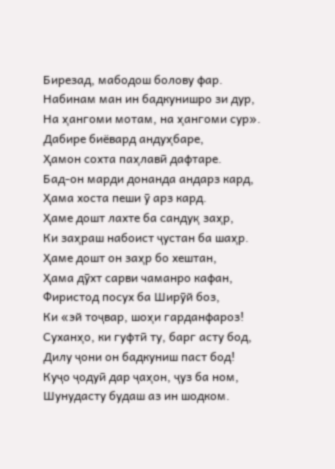Бирезад, мабодош болову фар.
Набинам ман ин бадкунишро зи дур,
На ҳангоми мотам, на ҳангоми сур».
Дабире биёвард андуҳбаре,
Ҳамон сохта паҳлавӣ дафтаре.
Бад-он марди донанда андарз кард,
Ҳама хоста пеши ӯ арз кард.
Ҳаме дошт лахте ба сандуқ заҳр,
Ки заҳраш набоист ҷустан ба шаҳр.
Ҳаме дошт он заҳр бо хештан,
Ҳама дӯхт сарви чаманро кафан,
Фиристод посух ба Ширӯй боз,
Ки «эй тоҷвар, шоҳи гарданфароз!
Суханҳо, ки гуфтӣ ту, барг асту бод,
Дилу ҷони он бадкуниш паст бод!
Куҷо ҷодуӣ дар ҷаҳон, ҷуз ба ном,
Шунудасту будаш аз ин шодком.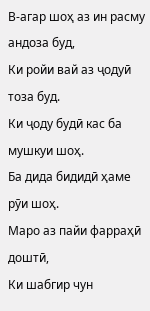В-агар шоҳ аз ин расму андоза буд,
Ки ройи вай аз ҷодуӣ тоза буд.
Ки ҷоду будӣ кас ба мушкуи шоҳ.
Ба дида бидидӣ ҳаме рӯи шоҳ.
Маро аз пайи фарраҳӣ доштӣ,
Ки шабгир чун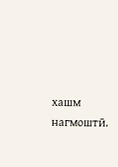хашм нагмоштӣ.